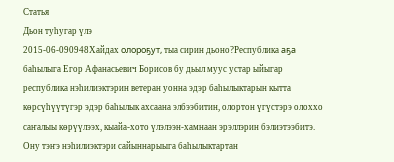Статья
Дьон туһугар үлэ
2015-06-090948Хайдах олороҕут, тыа сирин дьоно?Республика аҕа баһылыга Егор Афанасьевич Борисов бу дьыл муус устар ыйыгар республика нэһилиэктэрин ветеран уонна эдэр баһылыктарын кытта көрсүһүүтүгэр эдэр баһылык ахсаана элбээбитин, олортон үгүстэрэ олоххо саҥалыы көрүүлээх, кыайа-хото үлэлээн-хамнаан эрэллэрин бэлиэтээбитэ. Ону тэҥэ нэһилиэктэри сайыннарыыга баһылыктартан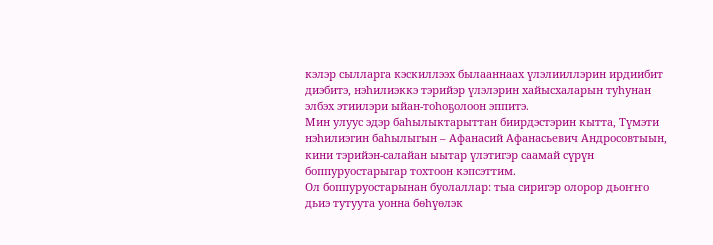кэлэр сылларга кэскиллээх былааннаах үлэлииллэрин ирдиибит диэбитэ, нэһилиэккэ тэрийэр үлэлэрин хайысхаларын туһунан элбэх этиилэри ыйан-тоһоҕолоон эппитэ.
Мин улуус эдэр баһылыктарыттан биирдэстэрин кытта, Түмэти нэһилиэгин баһылыгын – Афанасий Афанасьевич Андросовтыын, кини тэрийэн-салайан ыытар үлэтигэр саамай сүрүн боппуруостарыгар тохтоон кэпсэттим.
Ол боппуруостарынан буолаллар: тыа сиригэр олорор дьоҥҥо дьиэ тутуута уонна бөһүөлэк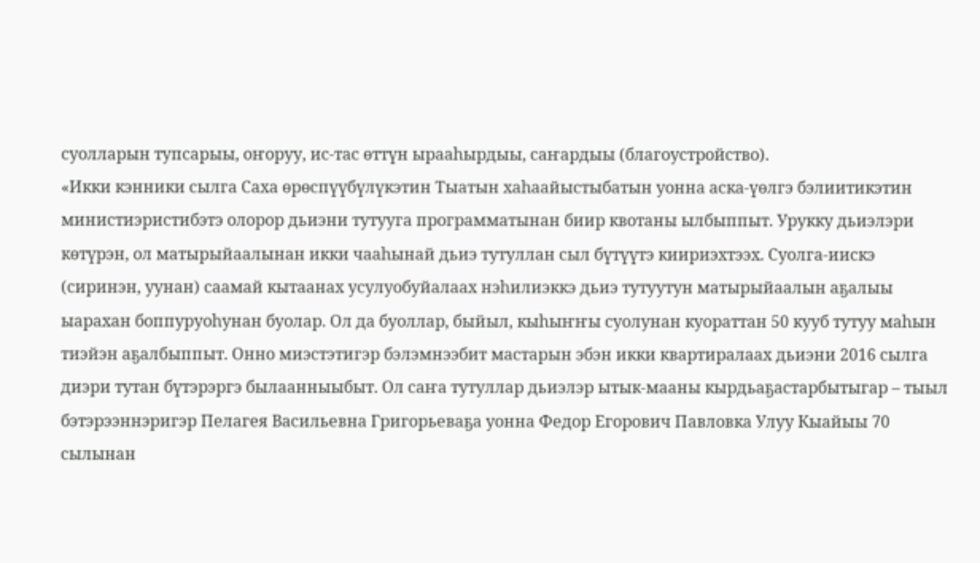суолларын тупсарыы, оҥоруу, ис-тас өттүн ырааһырдыы, саҥардыы (благоустройство).
«Икки кэнники сылга Саха өрөспүүбүлүкэтин Тыатын хаһаайыстыбатын уонна аска-үөлгэ бэлиитикэтин министиэристибэтэ олорор дьиэни тутууга программатынан биир квотаны ылбыппыт. Урукку дьиэлэри көтүрэн, ол матырыйаалынан икки чааһынай дьиэ тутуллан сыл бүтүүтэ киириэхтээх. Суолга-иискэ (сиринэн, уунан) саамай кытаанах усулуобуйалаах нэһилиэккэ дьиэ тутуутун матырыйаалын аҕалыы ыарахан боппуруоһунан буолар. Ол да буоллар, быйыл, кыһыҥҥы суолунан куораттан 50 кууб тутуу маһын тиэйэн аҕалбыппыт. Онно миэстэтигэр бэлэмнээбит мастарын эбэн икки квартиралаах дьиэни 2016 сылга диэри тутан бүтэрэргэ былаанныыбыт. Ол саҥа тутуллар дьиэлэр ытык-мааны кырдьаҕастарбытыгар – тыыл бэтэрээннэригэр Пелагея Васильевна Григорьеваҕа уонна Федор Егорович Павловка Улуу Кыайыы 70 сылынан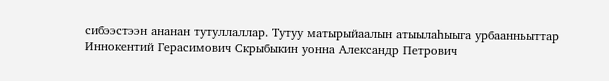сибээстээн ананан тутуллаллар. Тутуу матырыйаалын атыылаһыыга урбаанньыттар Иннокентий Герасимович Скрыбыкин уонна Александр Петрович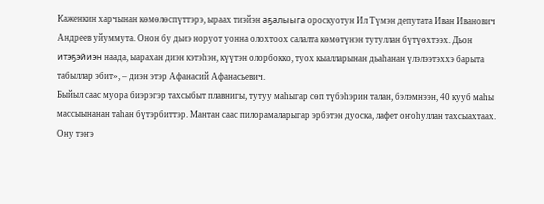Каженкин харчынан көмөлөспүттэрэ, ыраах тиэйэн аҕалыыга ороскуотун Ил Түмэн депутата Иван Иванович Андреев уйуммута. Онон бу дьиэ норуот уонна олохтоох салалта көмөтүнэн тутуллан бүтүөхтээх. Дьон итэҕэйиэн наада, ыарахан диэн кэтэһэн, күүтэн олорбокко, туох кыалларынан дьаһанан үлэлээтэххэ барыта табыллар эбит», – диэн этэр Афанасий Афанасьевич.
Быйыл саас муора биэрэгэр тахсыбыт плавнигы, тутуу маһыгар сөп түбэһэрин талан, бэлэмнээн, 40 кууб маһы массыынанан таһан бүтэрбиттэр. Мантан саас пилорамаларыгар эрбэтэн дуоска, лафет оҥоһуллан тахсыахтаах.
Ону тэҥэ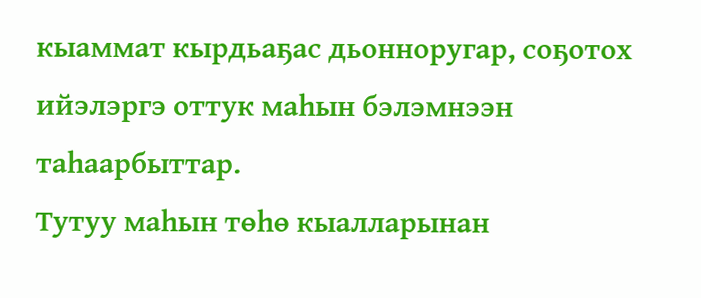кыаммат кырдьаҕас дьонноругар, соҕотох ийэлэргэ оттук маһын бэлэмнээн таһаарбыттар.
Тутуу маһын төһө кыалларынан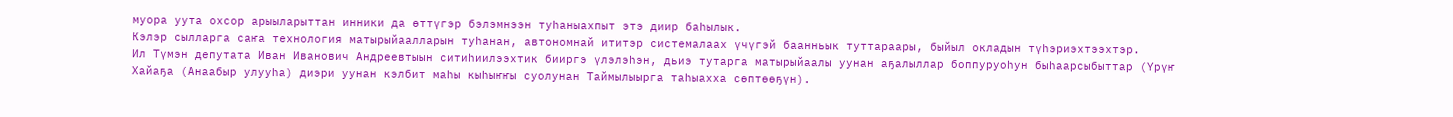муора уута охсор арыыларыттан инники да өттүгэр бэлэмнээн туһаныахпыт этэ диир баһылык.
Кэлэр сылларга саҥа технология матырыйаалларын туһанан, автономнай ититэр системалаах үчүгэй баанньык туттараары, быйыл окладын түһэриэхтээхтэр.
Ил Түмэн депутата Иван Иванович Андреевтыын ситиһиилээхтик бииргэ үлэлэһэн, дьиэ тутарга матырыйаалы уунан аҕалыллар боппуруоһун быһаарсыбыттар (Үрүҥ Хайаҕа (Анаабыр улууһа) диэри уунан кэлбит маһы кыһыҥҥы суолунан Таймылыырга таһыахха сөптөөҕүн).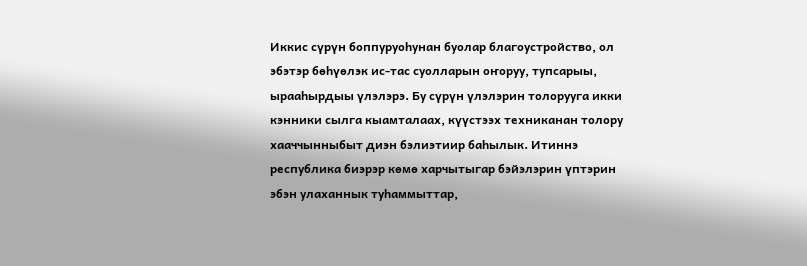Иккис сүрүн боппуруоһунан буолар благоустройство, ол эбэтэр бөһүөлэк ис-тас суолларын оҥоруу, тупсарыы, ырааһырдыы үлэлэрэ. Бу сүрүн үлэлэрин толорууга икки кэнники сылга кыамталаах, күүстээх техниканан толору хааччынныбыт диэн бэлиэтиир баһылык. Итиннэ республика биэрэр көмө харчытыгар бэйэлэрин үптэрин эбэн улаханнык туһаммыттар,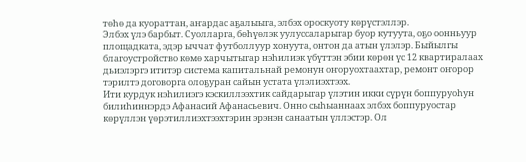төһө да куораттан, аҥардас аҕалыыга, элбэх ороскуоту көрүстэллэр.
Элбэх үлэ барбыт. Суолларга, бөһүөлэк уулуссаларыгар буор кутуута, оҕо оонньуур площадката, эдэр ыччат футболлуур хонуута, онтон да атын үлэлэр. Быйылгы благоустройство көмө харчытыгар нэһилиэк үбүттэн эбии көрөн үс 12 квартиралаах дьиэлэргэ ититэр система капитальнай ремонун оҥоруохтаахтар, ремонт оҥорор тэрилтэ договорга олоҕуран сайын устата үлэлиэхтээх.
Ити курдук нэһилиэгэ кэскиллээхтик сайдарыгар үлэтин икки сүрүн боппуруоһун билиһиннэрдэ Афанасий Афанасьевич. Онно сыһыаннаах элбэх боппуруостар көрүллэн үөрэтиллиэхтээхтэрин эрэнэн санаатын үллэстэр. Ол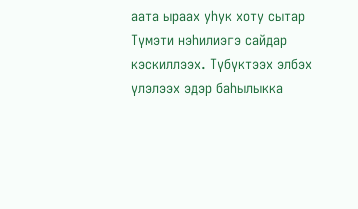аата ыраах уһук хоту сытар Түмэти нэһилиэгэ сайдар кэскиллээх. Түбүктээх элбэх үлэлээх эдэр баһылыкка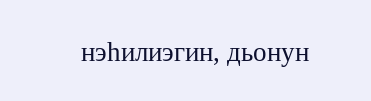нэһилиэгин, дьонун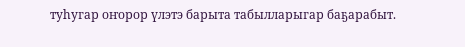туһугар оҥорор үлэтэ барыта табылларыгар баҕарабыт.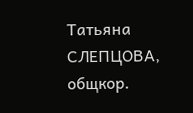Татьяна СЛЕПЦОВА,
общкор.